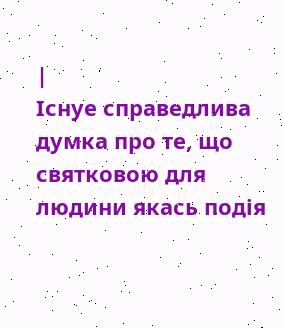|
Iснуе справедлива думка про те, що святковою для людини якась подiя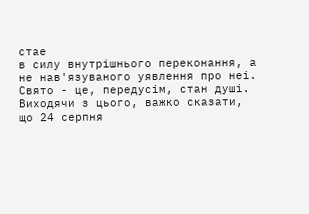стае
в силу внутрiшнього переконання, а не нав'язуваного уявлення про неi.
Свято - це, передусiм, стан душi.
Виходячи з цього, важко сказати, що 24 серпня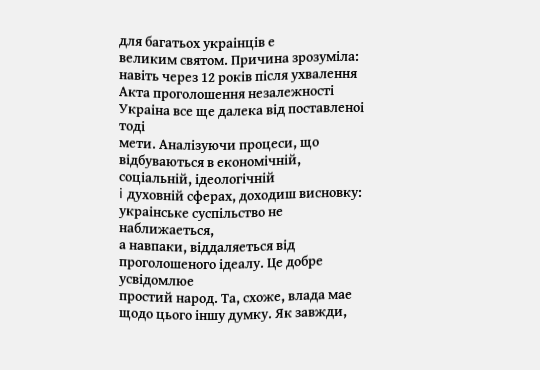для багатьох украiнцiв е
великим святом. Причина зрозумiла: навiть через 12 рокiв пiсля ухвалення
Акта проголошення незалежностi Украiна все ще далека вiд поставленоi тодi
мети. Аналiзуючи процеси, що вiдбуваються в економiчнiй, соцiальнiй, iдеологiчнiй
i духовнiй сферах, доходиш висновку: украiнське суспiльство не наближаеться,
а навпаки, вiддаляеться вiд проголошеного iдеалу. Це добре усвiдомлюе
простий народ. Та, схоже, влада мае щодо цього iншу думку. Як завжди,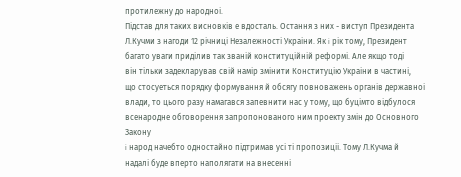протилежну до народноi.
Пiдстав для таких висновкiв е вдосталь. Остання з них - виступ Президента
Л.Кучми з нагоди 12 рiчницi Незалежностi Украiни. Як i рiк тому, Президент
багато уваги придiлив так званiй конституцiйнiй реформi. Але якщо тодi
вiн тiльки задекларував свiй намiр змiнити Конституцiю Украiни в частинi,
що стосуеться порядку формування й обсягу повноважень органiв державноi
влади, то цього разу намагався запевнити нас у тому, що буцiмто вiдбулося
всенародне обговорення запропонованого ним проекту змiн до Основного Закону
i народ начебто одностайно пiдтримав усi тi пропозицii. Тому Л.Кучма й
надалi буде вперто наполягати на внесеннi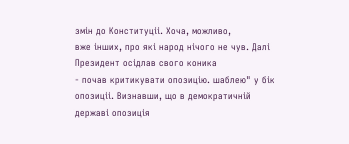змiн до Конституцii. Хоча, можливо,
вже iнших, про якi народ нiчого не чув. Далi Президент осiдлав свого коника
- почав критикувати опозицiю. шаблею" у бiк опозицii. Визнавши, що в демократичнiй
державi опозицiя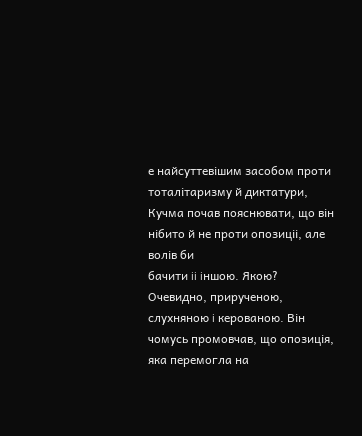е найсуттевiшим засобом проти тоталiтаризму й диктатури,
Кучма почав пояснювати, що вiн нiбито й не проти опозицii, але волiв би
бачити ii iншою. Якою? Очевидно, прирученою, слухняною i керованою. Вiн
чомусь промовчав, що опозицiя, яка перемогла на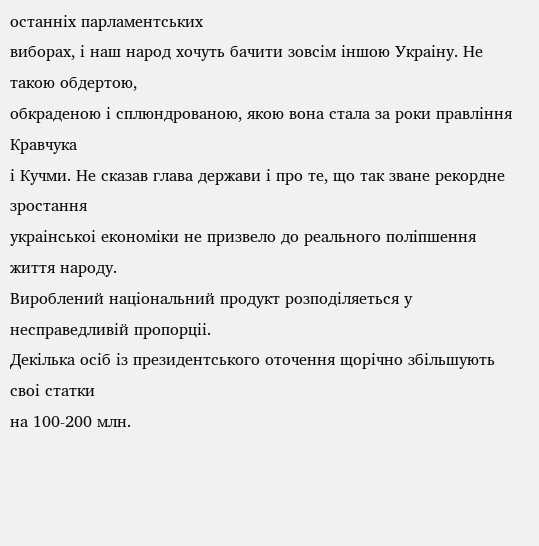останнiх парламентських
виборах, i наш народ хочуть бачити зовсiм iншою Украiну. Не такою обдертою,
обкраденою i сплюндрованою, якою вона стала за роки правлiння Кравчука
i Кучми. Не сказав глава держави i про те, що так зване рекордне зростання
украiнськоi економiки не призвело до реального полiпшення життя народу.
Вироблений нацiональний продукт розподiляеться у несправедливiй пропорцii.
Декiлька осiб iз президентського оточення щорiчно збiльшують своi статки
на 100-200 млн.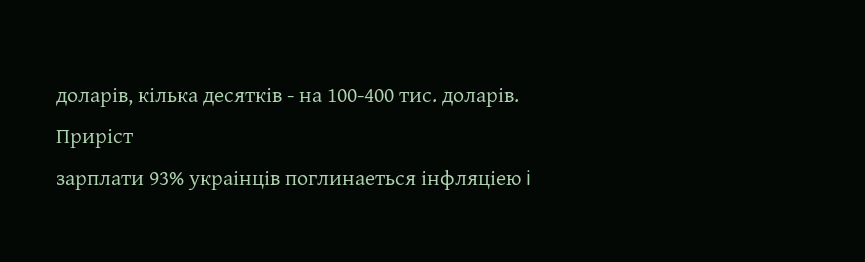доларiв, кiлька десяткiв - на 100-400 тис. доларiв. Прирiст
зарплати 93% украiнцiв поглинаеться iнфляцiею i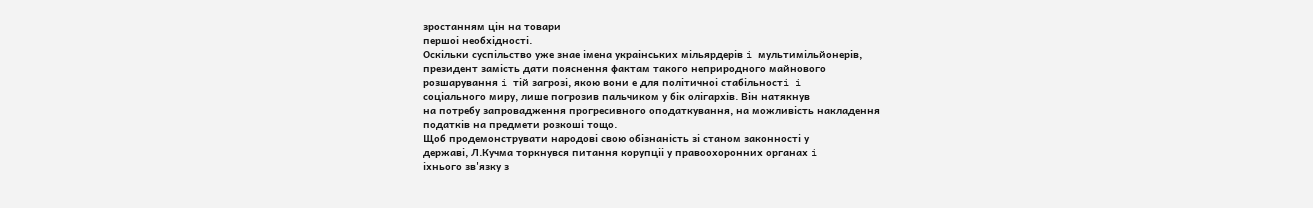зростанням цiн на товари
першоi необхiдностi.
Оскiльки суспiльство уже знае iмена украiнських мiльярдерiв i мультимiльйонерiв,
президент замiсть дати пояснення фактам такого неприродного майнового
розшарування i тiй загрозi, якою вони е для полiтичноi стабiльностi i
соцiального миру, лише погрозив пальчиком у бiк олiгархiв. Вiн натякнув
на потребу запровадження прогресивного оподаткування, на можливiсть накладення
податкiв на предмети розкошi тощо.
Щоб продемонструвати народовi свою обiзнанiсть зi станом законностi у
державi, Л.Кучма торкнувся питання корупцii у правоохоронних органах i
iхнього зв'язку з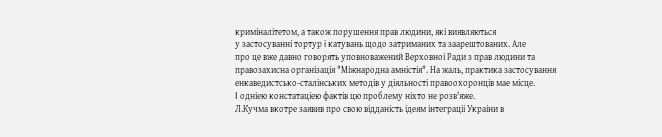кримiналiтетом, а також порушення прав людини, якi виявляються
у застосуваннi тортур i катувань щодо затриманих та заарештованих. Але
про це вже давно говорять уповноважений Верховноi Ради з прав людини та
правозахисна органiзацiя "Мiжнародна амнiстiя". На жаль, практика застосування
енкаведистсько-сталiнських методiв у дiяльностi правоохоронцiв мае мiсце.
I однiею констатацiею фактiв цю проблему нiхто не розв'яже.
Л.Кучма вкотре заявив про свою вiдданiсть iдеям iнтеграцii Украiни в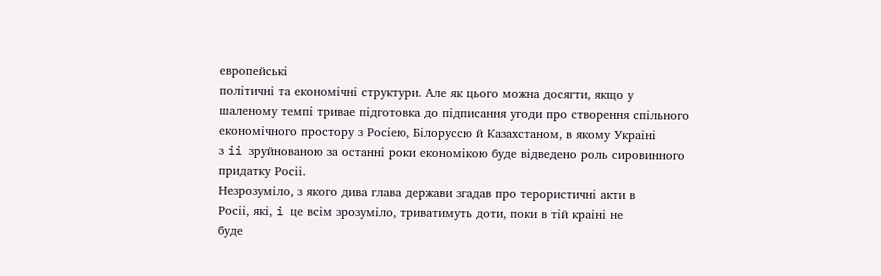европейськi
полiтичнi та економiчнi структури. Але як цього можна досягти, якщо у
шаленому темпi тривае пiдготовка до пiдписання угоди про створення спiльного
економiчного простору з Росiею, Бiлоруссю й Казахстаном, в якому Украiнi
з ii зруйнованою за останнi роки економiкою буде вiдведено роль сировинного
придатку Росii.
Незрозумiло, з якого дива глава держави згадав про терористичнi акти в
Росii, якi, i це всiм зрозумiло, триватимуть доти, поки в тiй краiнi не
буде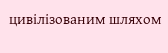цивiлiзованим шляхом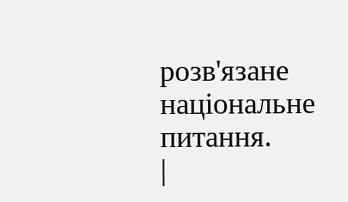розв'язане нацiональне питання.
|